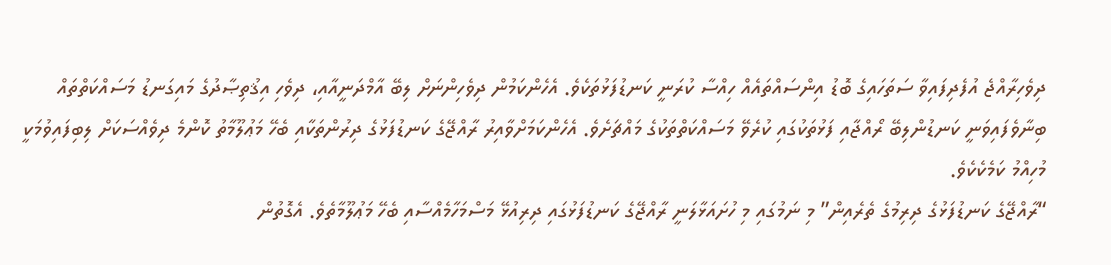ދިވެހިރާއްޖެ އުފެދިފައިވާ ސަތަހައިގެ ބޮޑު އިންސައްތައެއް ހިއްސާ ކުރަނީ ކަނޑުފަޅުތަކެވެ. އެހެންކަމުން ދިވެހިންނަށް ލިބޭ އާމްދަނީއާއި، ދިވެހި އިޤުތިޞާދުގެ މައިގަނޑު މަސައްކަތްތައް ބިނާވެފައިވަނީ ކަނޑުންލިބޭ ރޯއްޖާއި ފަޅުތަކުގައި ކުރެވޭ މަސައްކަތްތަކުގެ މައްޗަށެވެ. އެހެންކަމަށްވާއިރު ރާއްޖޭގެ ކަނޑުފަޅުގެ ދިރުންތަކާއި ބެހޭ މަޢުލޫމާތު ކޮންމެ ދިވެއްސަކަށް ލިބިފައިވުމަކީ މުހިއްމު ކަމެކެކެވެ.
“ރާއްޖޭގެ ކަނޑުފަޅުގެ ދިރިމުގެ ތެރެއިން” މި ނަމުގައި މި ހުށައަޅާލަނީ ރާއްޖޭގެ ކަނޑުފަޅުގައި ދިރިއުޅޭ މަސްމަހާމެއްސާއި ބެހޭ މަޢުލޫމާތެވެ. އެގޮތުން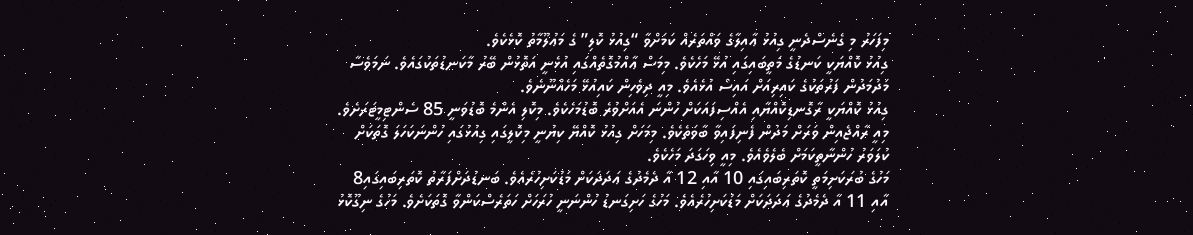މިފަހަރު މި ގެނެސްދެނީ ގިއުޅު ޢާއިލާގެ ވައްތަރެއް ކަމަށްވާ “ގިއުޅު ކޮލި” ގެ މަޢުލޫމާތު ކޮޅެކެވެ.
ގިއުޅު ކޮއްޔަކީ ކަނޑުގެ މަތީބައިގައި އުޅޭ މަހެކެވެ. މިމަސް ޢާއްމުގޮތެއްގައި އުޅެނީ އަތޮޅުން ބޭރު މާކަނޑުތަކުގައެވެ. ނަމަވެސާ މަދުމަދުން ފަރުތަކުގެ ކައިރިއަށް އައިސް އުޅެއެވެ. މިއީ ދިވެހިން ކައިއުޅޭ މަހެއްނޫނެވެ.
ގިއުޅު ކޮއްޔަކީ ރާގޮނޑިކޮއްޔާއި އެއްސިފައަކަށް ހުންނަ އެއަށްވުރެ ބޮޑުމަހެކެވެ. މިކޮލި އެންމެ ބޮޑުވަނީ 85 ސެންޓިމީޓަރަށެވެ. މިއީ ރާއްޖެއިން ވަރަށް މަދުން ފެނިފައިވާ ބާވަތެކެވެ. މިމަހަށް ގިއުޅު ކޮއްޔޭ ކިޔުނީ މިކޮލީގައި ގިއުޅުގައި ހުންނަކަހަލަ ގޮތަކަށް ކުލަވަރު ހުންނާތީކަމަށް ބެލެވެއެވެ. މިއީ ވިހަގަދަ މަހެކެވެ.
މަހުގެ ބުރަކަށިމަތީ ކޮތަރިބައިގައި 10 އާއި 12 އާ ދެމެދުގެ ޢަދަދަކަށް މަޑުކަށިހުރެއެވެ. ބަނޑުދަށްފަރާތު ކޮތަރިބައިގައި8 އާއި 11 އާ ދެމެދުގެ ޢަދަދަކަށް މަޑުކަށިހުރެއެވެ. މަހުގެ ހަށިގަނޑު ހުންނަނީ ހުރަހަށް ހަތަރެސްކަންވާ ގޮތަކަށެވެ. މަހުގެ ނިގޫކޮޅު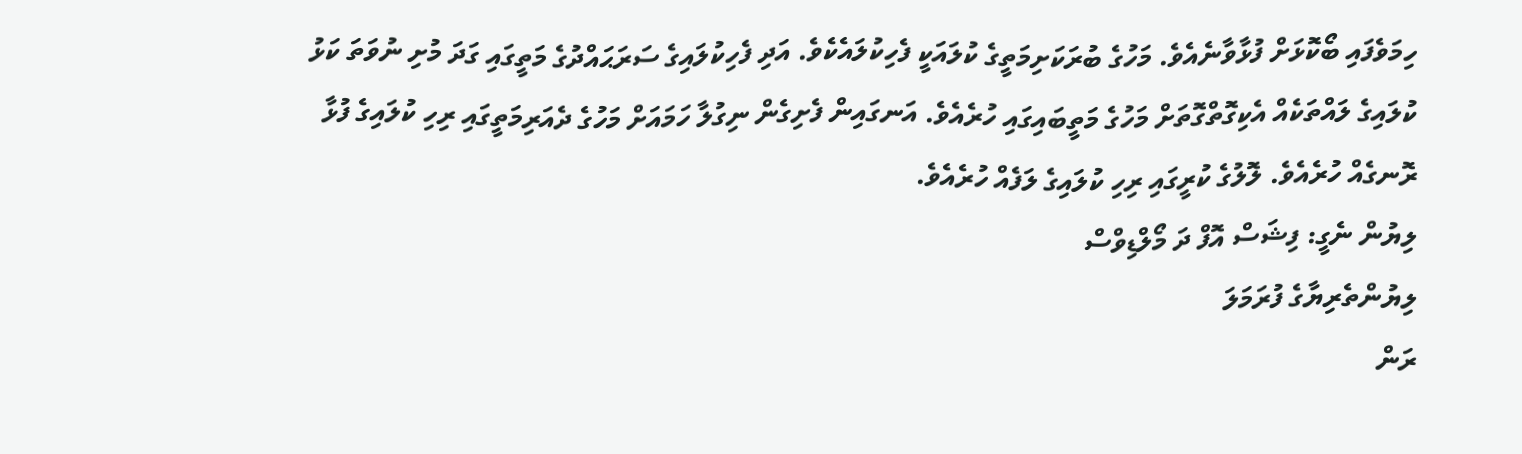ހިމަވެފައި ބޯކޮޅަށް ފުޅާވާނެއެވެ. މަހުގެ ބުރަކަށިމަތީގެ ކުލައަކީ ފެހިކުލައެކެވެ. އަދި ފެހިކުލައިގެ ސަރަޙައްދުގެ މަތީގައި ގަދަ މުށި ނުވަތަ ކަޅު ކުލައިގެ ލައްތަކެއް އެކިގޮތްގޮތަށް މަހުގެ މަތީބައިގައި ހުރެއެވެ. އަނގައިން ފެށިގެން ނިގުލާ ހަމައަށް މަހުގެ ދެއަރިމަތީގައި ރިހި ކުލައިގެ ފުޅާ ރޮނގެއް ހުރެއެވެ. ލޮލުގެ ކުރީގައި ރިހި ކުލައިގެ ލަފެއް ހުރެއެވެ.
ލިޔުން ނެގީ: ފިޝަސް އޮފް ދަ މޯލްޑިވްސް
ލިޔުންތެރިޔާގެ ފުރަމަލަ
ރަން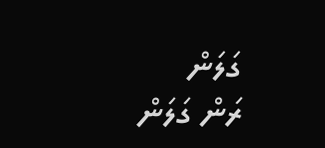ގަލަން
ރަން ގަލަން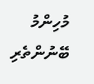މުހިންމު ބޭނުންތެރި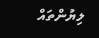ލިޔުންތައް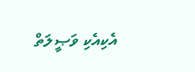އެކިއެކި ވަޞީލަތް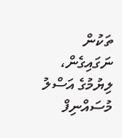ތަކުން ނަގައިގެން، ލިޔުމުގެ އަސްލު މުސައްނިފް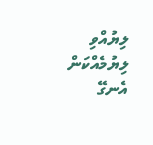ލިޔުއްވި ލިޔުމެއްކަން އެނގޭ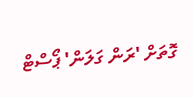ގޮތަށް 'ރަން ގަލަން' ޕޯސްޓް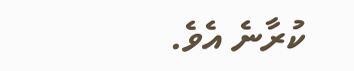ކުރާނެ އެވެ.